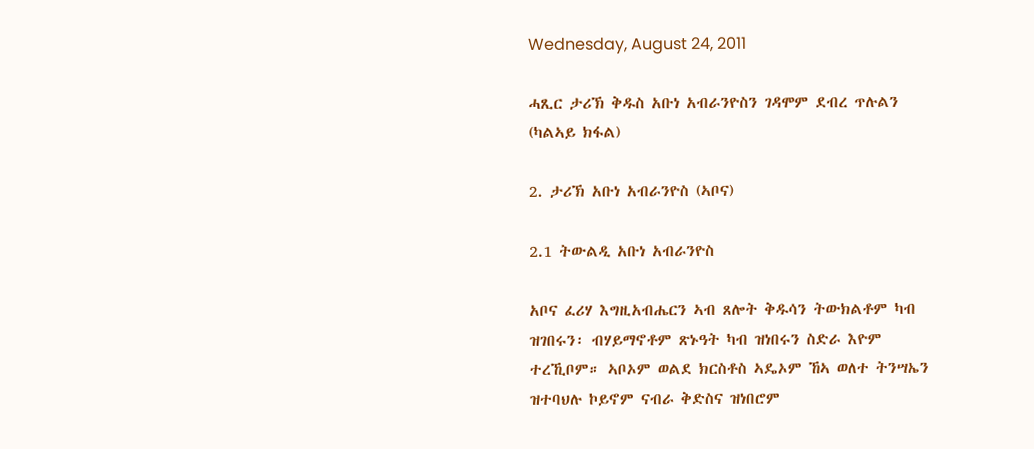Wednesday, August 24, 2011

ሓጺር ታሪኽ ቅዱስ አቡነ አብራንዮስን ገዳሞም ደብረ ጥሉልን (ካልኣይ ክፋል)

2. ታሪኽ አቡነ አብራንዮስ (ኣቦና)

2.1 ትውልዲ አቡነ አብራንዮስ

አቦና ፈሪሃ እግዚአብሔርን ኣብ ጸሎት ቅዱሳን ትውክልቶም ካብ ዝገበሩን፡ ብሃይማኖቶም ጽኑዓት ካብ ዝነበሩን ስድራ እዮም ተረኺቦም። ኣቦኦም ወልደ ክርስቶስ ኣዴኦም ኸኣ ወለተ ትንሣኤን ዝተባህሉ ኮይኖም ናብራ ቅድስና ዝነበሮም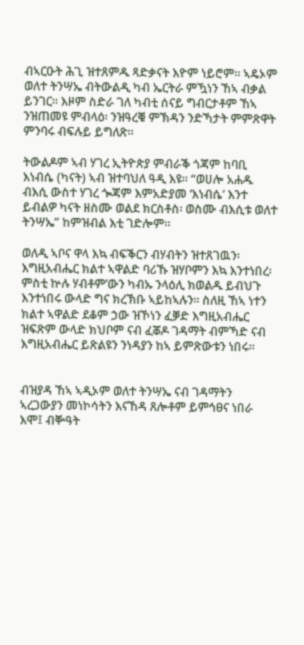ብኣርዑት ሕጊ ዝተጸምዱ ጻድቃናት እዮም ነይሮም። ኣዴኦም ወለተ ትንሣኤ ብትውልዲ ካብ ኤርትራ ምዃነን ኸኣ ብቃል ይንገር። እዞም ስድራ ገለ ካብቲ ሰናይ ግብርታቶም ኸኣ ንዝጠመዩ ምብላዕ፡ ንዝዓረቑ ምኽዳን ንድኻታት ምምጽዋት ምንባሩ ብፍሉይ ይግለጽ።

ትውልዶም ኣብ ሃገረ ኢትዮጵያ ምብራቕ ጎጃም ከባቢ እነብሴ (ካናት) ኣብ ዝተባህለ ዓዲ እዩ። “ወሀሎ አሐዱ ብእሲ ውስተ ሃገረ ጐጃም እምአድያመ ‘እነብሴ’ እንተ ይብልዎ ካናት ዘስሙ ወልደ ክርስቶስ፡ ወስሙ ብእሲቱ ወለተ ትንሣኤ” ከምዝብል እቲ ገድሎም።

ወለዲ ኣቦና ዋላ እኳ ብፍቕርን ብሃብትን ዝተጸገዉን፡ እግዚአብሔር ክልተ ኣዋልድ ባሪኹ ዝሃቦምን እኳ እንተነበረ፡ ምስቲ ኵሉ ሃብቶም’ውን ካብኡ ንላዕሊ ክወልዱ ይብህጉ እንተነበሩ ውላድ ግና ክረኽቡ ኣይከኣሉን። ስለዚ ኸኣ ነተን ክልተ ኣዋልድ ደቆም ኃው ዝኾነን ፈቓድ እግዚአብሔር ዝፍጽም ውላድ ክህቦም ናብ ፈቖዶ ገዳማት ብምኻድ ናብ እግዚአብሔር ይጽልዩን ንነዳያን ከኣ ይምጽውቱን ነበሩ።


ብዝያዳ ኸኣ ኣዲኦም ወለተ ትንሣኤ ናብ ገዳማትን ኣረጋውያን መነኮሳትን እናኸዳ ጸሎቶም ይምኅፀና ነበራ እሞ፤ ብቝዓት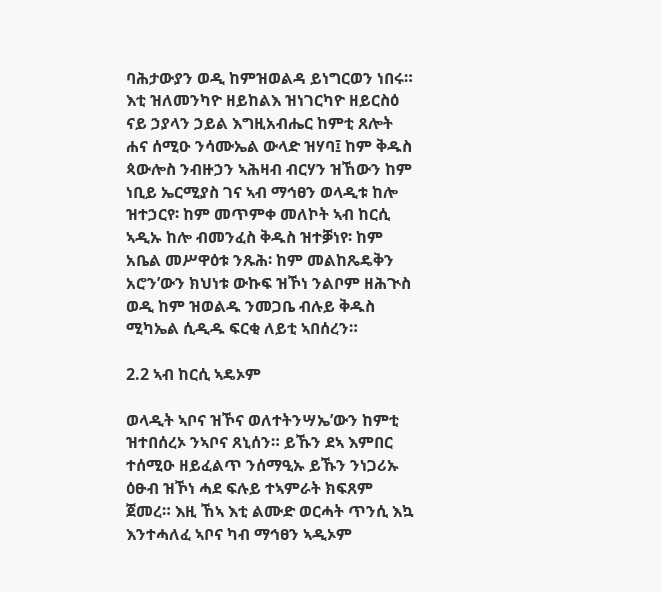ባሕታውያን ወዲ ከምዝወልዳ ይነግርወን ነበሩ። እቲ ዝለመንካዮ ዘይከልእ ዝነገርካዮ ዘይርስዕ ናይ ኃያላን ኃይል እግዚአብሔር ከምቲ ጸሎት ሐና ሰሚዑ ንሳሙኤል ውላድ ዝሃባ፤ ከም ቅዱስ ጳውሎስ ንብዙኃን ኣሕዛብ ብርሃን ዝኸውን ከም ነቢይ ኤርሚያስ ገና ኣብ ማኅፀን ወላዲቱ ከሎ ዝተኃርየ፡ ከም መጥምቀ መለኮት ኣብ ከርሲ ኣዲኡ ከሎ ብመንፈስ ቅዱስ ዝተቓነየ፡ ከም አቤል መሥዋዕቱ ንጹሕ፡ ከም መልከጼዴቅን አሮን’ውን ክህነቱ ውኩፍ ዝኾነ ንልቦም ዘሕጒስ ወዲ ከም ዝወልዱ ንመጋቤ ብሉይ ቅዱስ ሚካኤል ሲዲዱ ፍርቂ ለይቲ ኣበሰረን።

2.2 ኣብ ከርሲ ኣዴኦም

ወላዲት ኣቦና ዝኾና ወለተትንሣኤ’ውን ከምቲ ዝተበሰረኦ ንኣቦና ጸኒሰን። ይኹን ደኣ እምበር ተሰሚዑ ዘይፈልጥ ንሰማዒኡ ይኹን ንነጋሪኡ ዕፁብ ዝኾነ ሓደ ፍሉይ ተኣምራት ክፍጸም ጀመረ። እዚ ኸኣ እቲ ልሙድ ወርሓት ጥንሲ እኳ እንተሓለፈ ኣቦና ካብ ማኅፀን ኣዲኦም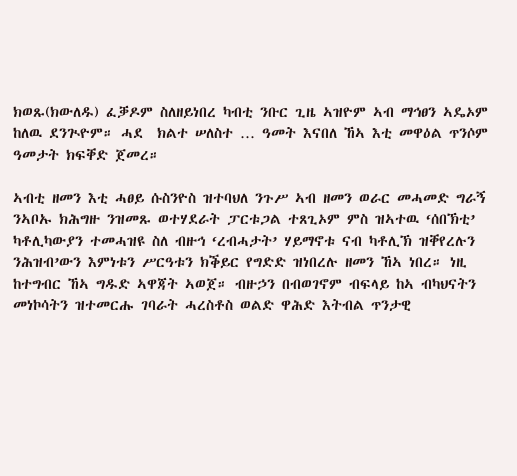ክወጹ(ክውለዱ) ፈቓዶም ስለዘይነበረ ካብቲ ንቡር ጊዜ ኣዝዮም ኣብ ማኅፀን ኣዴኦም ከለዉ ደንጒዮም። ሓደ  ክልተ ሠለስተ … ዓመት እናበለ ኸኣ እቲ መዋዕል ጥንሶም ዓመታት ክፍቐድ ጀመረ።

ኣብቲ ዘመን እቲ ሓፀይ ሱስንዮስ ዝተባህለ ንጉሥ ኣብ ዘመን ወራር መሓመድ ግራኝ ንኣቦኡ ክሕግዙ ንዝመጹ ወተሃደራት ፓርቱጋል ተጸጊኦም ምስ ዝኣተዉ ‘ሰበኽቲ’ ካቶሊካውያን ተመሓዝዩ ስለ ብዙኅ ‘ረብሓታት’ ሃይማኖቱ ናብ ካቶሊኽ ዝቐየረሉን ንሕዝብ’ውን እምነቱን ሥርዓቱን ክቕይር የግድድ ዝነበረሉ ዘመን ኸኣ ነበረ። ነዚ ከተግብር ኸኣ ግዱድ ኣዋጃት ኣወጀ። ብዙኃን በብወገኖም ብፍላይ ከኣ ብካህናትን መነኮሳትን ዝተመርሑ ገባራት ሓረስቶስ ወልድ ዋሕድ እትብል ጥንታዊ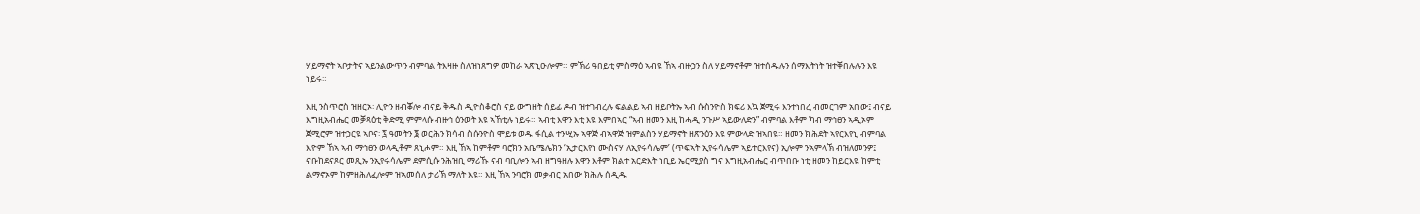ሃይማኖት ኣቦታትና ኣይንልውጥን ብምባል ትእዛዙ ስለዝነጸግዎ መከራ ኣጽኒዑሎም። ምኽሪ ዓበይቲ ምስማዕ ኣብዩ ኸኣ ብዙኃን ስለ ሃይማኖቶም ዝተሰዱሉን ሰማእትነት ዝተቐበሉሉን እዩ ነይሩ።

እዚ ንስጥሮስ ዝዘርኦ፡ ሊዮን ዘብቖሎ ብናይ ቅዱስ ዲዮስቆሮስ ናይ ውግዘት ሰይፊ ዶብ ዝተገብረሉ ፍልልይ ኣብ ዘይቦትኡ ኣብ ሱስንዮስ ክፍሪ እኳ ጀሚሩ እንተነበረ ብመርገም አበው፤ ብናይ እግዚአብሔር መቓጻዕቲ ቅድሚ ምምላሱ ብዙኅ ዕንወት እዩ ኣኸቲሉ ነይሩ። ኣብቲ እዋን እቲ እዩ እምበኣር “ኣብ ዘመን እዚ ከሓዲ ንጉሥ ኣይውለድን” ብምባል እቶም ካብ ማኅፀን ኣዲኦም ጀሚሮም ዝተኃርዩ ኣቦና፡ ፯ ዓመትን ፮ ወርሕን ክሳብ ስሱንዮስ ሞይቱ ወዱ ፋሲል ተንሢኡ ኣዋጅ ብኣዋጅ ዝምልስን ሃይማኖት ዘጽንዕን እዩ ምውላድ ዝኣበዩ። ዘመን ክሕደት ኣየርእየኒ ብምባል እዮም ኸኣ ኣብ ማኅፀን ወላዲቶም ጸኒሖም። እዚ ኸኣ ከምቶም ባሮክን አቤሜሌክን ‘ኢታርእየነ ሙስናሃ ለኢየሩሳሌም’ (ጥፍኣት ኢየሩሳሌም ኣይተርእየና) ኢሎም ንኣምላኽ ብዝለመንዎ፤ ናቡከደናጾር መጺኡ ንኢየሩሳሌም ደምሲሱ ንሕዝቢ ማሪኹ ናብ ባቢሎን ኣብ ዘግዓዘሉ እዋን እቶም ክልተ አርድእት ነቢይ ኤርሚያስ ግና እግዚአብሔር ብጥበቡ ነቲ ዘመን ከይርእዩ ከምቲ ልማኖኦም ከምዘሕለፈሎም ዝኣመሰለ ታሪኽ ማለት እዩ። እዚ ኸኣ ንባሮክ መቃብር አበው ክሕሉ ሰዲዱ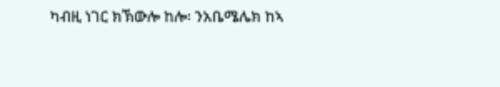ካብዚ ነገር ክኽውሎ ከሎ፡ ንአቤሜሌክ ከኣ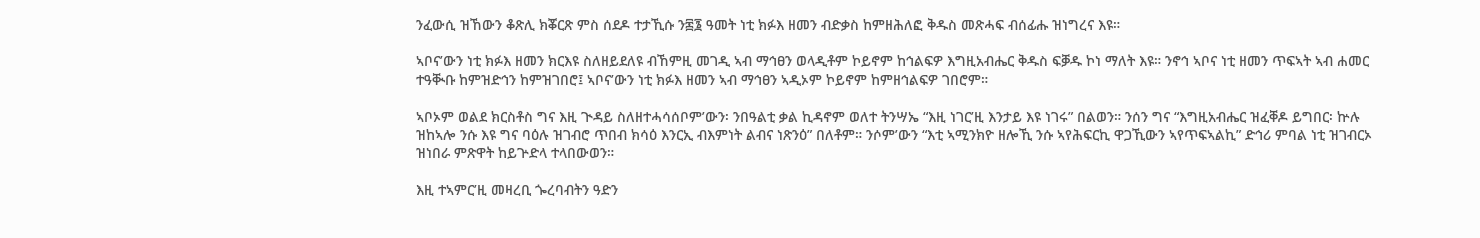ንፈውሲ ዝኸውን ቆጽሊ ክቖርጽ ምስ ሰደዶ ተታኺሱ ን፷፮ ዓመት ነቲ ክፉእ ዘመን ብድቃስ ከምዘሕለፎ ቅዱስ መጽሓፍ ብሰፊሑ ዝነግረና እዩ።

ኣቦና’ውን ነቲ ክፉእ ዘመን ክርእዩ ስለዘይደለዩ ብኸምዚ መገዲ ኣብ ማኅፀን ወላዲቶም ኮይኖም ከኅልፍዎ እግዚአብሔር ቅዱስ ፍቓዱ ኮነ ማለት እዩ። ንኖኅ ኣቦና ነቲ ዘመን ጥፍኣት ኣብ ሐመር ተዓቚቡ ከምዝድኅን ከምዝገበሮ፤ ኣቦና’ውን ነቲ ክፉእ ዘመን ኣብ ማኅፀን ኣዲኦም ኮይኖም ከምዘኅልፍዎ ገበሮም።

ኣቦኦም ወልደ ክርስቶስ ግና እዚ ጒዳይ ስለዘተሓሳሰቦም’ውን፡ ንበዓልቲ ቃል ኪዳኖም ወለተ ትንሣኤ “እዚ ነገር’ዚ እንታይ እዩ ነገሩ” በልወን። ንሰን ግና “እግዚአብሔር ዝፈቐዶ ይግበር፡ ኵሉ ዝከኣሎ ንሱ እዩ ግና ባዕሉ ዝገብሮ ጥበብ ክሳዕ እንርኢ ብእምነት ልብና ነጽንዕ” በለቶም። ንሶም’ውን “እቲ ኣሚንክዮ ዘሎኺ ንሱ ኣየሕፍርኪ ዋጋኺውን ኣየጥፍኣልኪ” ድኅሪ ምባል ነቲ ዝገብርኦ ዝነበራ ምጽዋት ከይጕድላ ተላበውወን።

እዚ ተኣምር’ዚ መዛረቢ ጐረባብትን ዓድን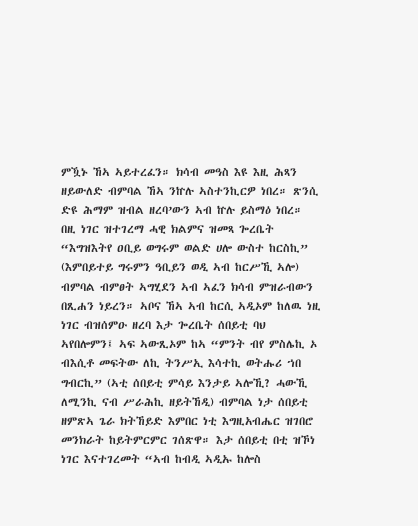ምዃኑ ኸኣ ኣይተረፈን። ክሳብ መዓስ እዩ እዚ ሕጻን ዘይውለድ ብምባል ኸኣ ንኵሉ ኣስተንኪርዎ ነበረ። ጽንሲ ድዩ ሕማም ዝብል ዘረባ’ውን ኣብ ኵሉ ይስማዕ ነበረ። በዚ ነገር ዝተገረማ ሓዊ ክልምና ዝመጻ ጐረቤት “እግዝእትየ ዐቢይ ወግሩም ወልድ ሀሎ ውስተ ከርስኪ” (እምበይተይ ግሩምን ዓቢይን ወዲ ኣብ ከርሥኺ ኣሎ) ብምባል ብምፀት ኣግሂደን ኣብ ኣፈን ክሳብ ምዝራብውን በጺሐን ነይረን። ኣቦና ኸኣ ኣብ ከርሲ ኣዲኦም ከለዉ ነዚ ነገር ብዝሰምዑ ዘረባ እታ ጐረቤት ሰበይቲ ባህ ኣየበሎምን፤ ኣፍ ኣውጺኦም ከኣ “ምንት ብየ ምስሌኪ ኦ ብእሲቶ መፍትው ለኪ ትንሥኢ እሳተኪ ወትሑሪ ኀበ ግብርኪ” (ኣቲ ሰበይቲ ምሳይ እንታይ ኣሎኺ? ሓውኺ ለሚንኪ ናብ ሥራሕኪ ዘይትኸዲ) ብምባል ነታ ሰበይቲ ዘምጽኣ ጌራ ክትኸይድ እምበር ነቲ እግዚአብሔር ዝገበሮ መንክራት ከይትምርምር ገሰጽዋ። እታ ሰበይቲ በቲ ዝኾነ ነገር እናተገረመት “ኣብ ከብዲ ኣዲኡ ከሎስ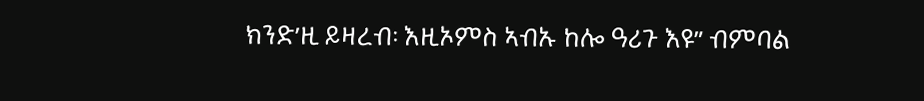ክንድ’ዚ ይዛረብ፡ እዚኦምስ ኣብኡ ከሎ ዓሪጉ እዩ” ብምባል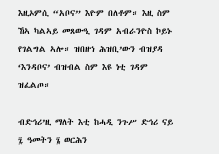እዚኦምሲ “አቦና” እዮም በለቶም። እዚ ስም ኸኣ ካልኣይ መጸውዒ ገዳም አብራንዮስ ኮይኑ የገልግል ኣሎ። ዝበዘኀ ሕዝቢ’ውን ብዝያዳ ‘እንዳቦና’ ብዝብል ስም እዩ ነቲ ገዳም ዝፈልጦ።

ብድኅሪ’ዚ ማለት እቲ ከሓዲ ንጉሥ ድኅሪ ናይ ፯ ዓመትን ፮ ወርሕን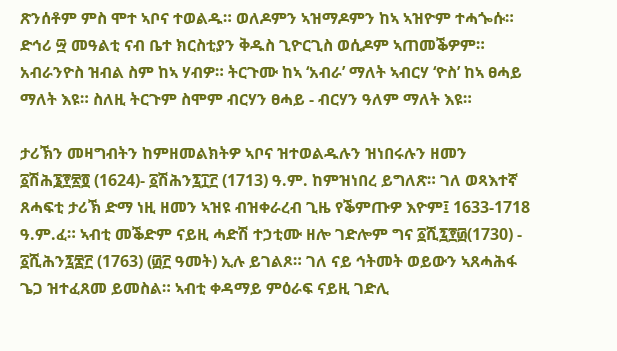ጽንሰቶም ምስ ሞተ ኣቦና ተወልዱ። ወለዶምን ኣዝማዶምን ከኣ ኣዝዮም ተሓጐሱ። ድኅሪ ፵ መዓልቲ ናብ ቤተ ክርስቲያን ቅዱስ ጊዮርጊስ ወሲዶም ኣጠመቕዎም። አብራንዮስ ዝብል ስም ከኣ ሃብዎ። ትርጉሙ ከኣ ‘አብራ’ ማለት ኣብርሃ ‘ዮስ’ ከኣ ፀሓይ ማለት እዩ። ስለዚ ትርጉም ስሞም ብርሃን ፀሓይ - ብርሃን ዓለም ማለት እዩ።

ታሪኽን መዛግብትን ከምዘመልክትዎ ኣቦና ዝተወልዱሉን ዝነበሩሉን ዘመን ፩ሽሕ፮፻፳፬ (1624)- ፩ሽሕን፯፲፫ (1713) ዓ.ም. ከምዝነበረ ይግለጽ። ገለ ወጻእተኛ ጸሓፍቲ ታሪኽ ድማ ነዚ ዘመን ኣዝዩ ብዝቀራረብ ጊዜ የቕምጡዎ እዮም፤ 1633-1718 ዓ.ም.ፈ። ኣብቲ መቕድም ናይዚ ሓድሽ ተኃቲሙ ዘሎ ገድሎም ግና ፩ሺ፯፻፴(1730) - ፩ሺሕን፯፷፫ (1763) (፴፫ ዓመት) ኢሉ ይገልጾ። ገለ ናይ ኅትመት ወይውን ኣጸሓሕፋ ጌጋ ዝተፈጸመ ይመስል። ኣብቲ ቀዳማይ ምዕራፍ ናይዚ ገድሊ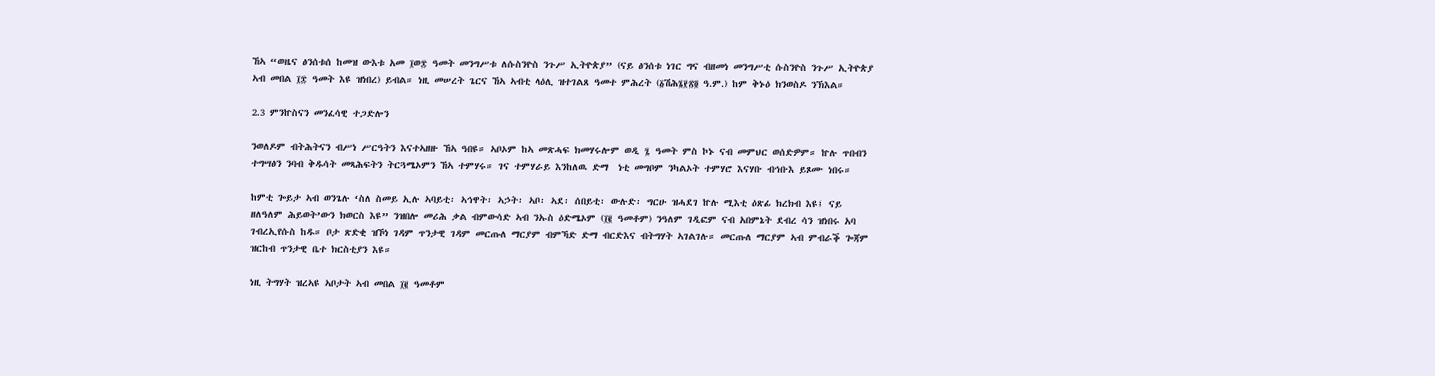ኸኣ “ወዜና ፅንሰቱሰ ከመዝ ውእቱ አመ ፲ወ፰ ዓመት መንግሥቱ ለሱስንዮስ ንጉሥ ኢትዮጵያ” (ናይ ፅንሰቱ ነገር ግና ብዘመነ መንግሥቲ ሱስንዮስ ንጉሥ ኢትዮጵያ ኣብ መበል ፲፰ ዓመት እዩ ዝነበረ) ይብል። ነዚ መሠረት ጌርና ኸኣ ኣብቲ ላዕሊ ዝተገልጸ ዓመተ ምሕረት (፩ሽሕ፮፻፳፬ ዓ.ም.) ከም ቅኑዕ ክንወስዶ ንኽእል።

2.3 ምንኵስናን መንፈሳዊ ተጋድሎን

ንወለዶም ብትሕትናን ብሥነ ሥርዓትን እናተኣዘዙ ኸኣ ዓበዩ። ኣቦኦም ከኣ መጽሓፍ ክመሃሩሎም ወዲ ፯ ዓመት ምስ ኮኑ ናብ መምህር ወሰድዎም። ኵሉ ጥበብን ተግሣፅን ንባብ ቅዱሳት መጻሕፍትን ትርጓሜኦምን ኸኣ ተምሃሩ። ገና ተምሃራይ እንከለዉ ድማ  ነቲ መግቦም ንካልኦት ተምሃሮ እናሃቡ ብኅቡእ ይጾሙ ነበሩ።

ከምቲ ጐይታ ኣብ ወንጌሉ ‘ስለ ስመይ ኢሉ ኣባይቲ፡ ኣኅዋት፡ ኣኃት፡ ኣቦ፡ ኣደ፡ ሰበይቲ፡ ውሉድ፡ ግርሁ ዝሓደገ ኵሉ ሚእቲ ዕጽፊ ክረክብ እዩ፤ ናይ ዘለዓለም ሕይወት’ውን ክወርስ እዩ” ንዝበሎ መሪሕ ቃል ብምውሳድ ኣብ ንኡስ ዕድሜኦም (፲፪ ዓመቶም) ንዓለም ገዲፎም ናብ አበምኔት ደብረ ሳን ዝነበሩ አባ ገብረኢየሱስ ከዱ። ቦታ ጽድቂ ዝኾነ ገዳም ጥንታዊ ገዳም መርጡለ ማርያም ብምኻድ ድማ ብርድእና ብትግሃት ኣገልገሉ። መርጡለ ማርያም ኣብ ምብራቕ ጐጃም ዝርከብ ጥንታዊ ቤተ ክርስቲያን እዩ።

ነዚ ትግሃት ዝረኣዩ ኣቦታት ኣብ መበል ፲፪ ዓመቶም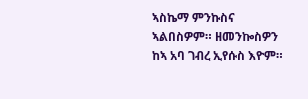ኣስኬማ ምንኩስና ኣልበስዎም። ዘመንኰስዎን ከኣ አባ ገብረ ኢየሱስ እዮም።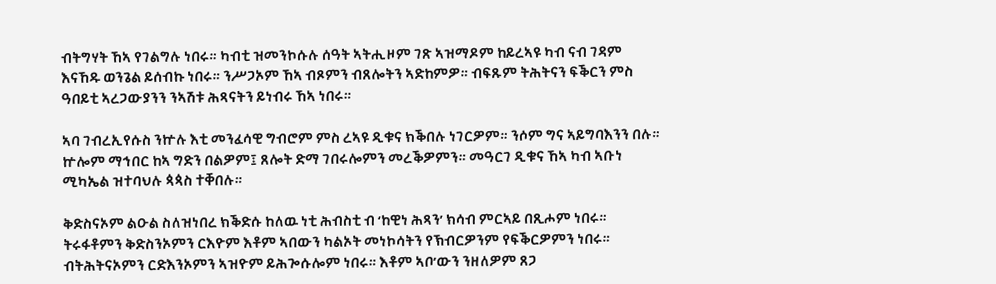ብትግሃት ኸኣ የገልግሉ ነበሩ። ካብቲ ዝመንኮሱሉ ሰዓት ኣትሒዞም ገጽ ኣዝማዶም ከይረኣዩ ካብ ናብ ገዳም እናኸዱ ወንጌል ይሰብኩ ነበሩ። ንሥጋኦም ኸኣ ብጾምን ብጸሎትን ኣድከምዎ። ብፍጹም ትሕትናን ፍቕርን ምስ ዓበይቲ ኣረጋውያንን ንኣሽቱ ሕጻናትን ይነብሩ ኸኣ ነበሩ።

ኣባ ገብረኢየሱስ ንኵሉ እቲ መንፈሳዊ ግብሮም ምስ ረኣዩ ዲቁና ክቕበሉ ነገርዎም። ንሶም ግና ኣይግባእንን በሉ። ኵሎም ማኅበር ከኣ ግድን በልዎም፤ ጸሎት ድማ ገበሩሎምን መረቕዎምን። መዓርገ ዲቁና ኸኣ ካብ ኣቡነ ሚካኤል ዝተባህሉ ጳጳስ ተቐበሉ።

ቅድስናኦም ልዑል ስለዝነበረ ክቕድሱ ከለዉ ነቲ ሕብስቲ ብ ‘ከዊነ ሕጻን’ ክሳብ ምርኣይ በጺሖም ነበሩ። ትሩፋቶምን ቅድስንኦምን ርእዮም እቶም ኣበውን ካልኦት መነኮሳትን የኽብርዎንም የፍቕርዎምን ነበሩ። ብትሕትናኦምን ርድእንኦምን ኣዝዮም ይሕጐሱሎም ነበሩ። እቶም ኣቦ’ውን ንዘለዎም ጸጋ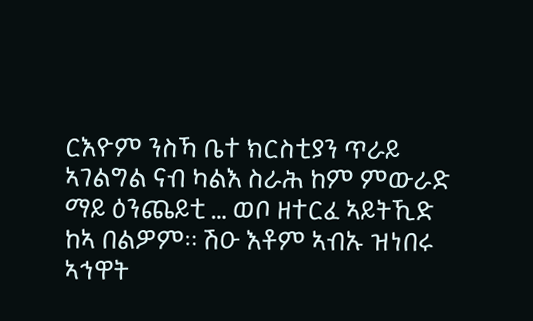ርእዮም ንስኻ ቤተ ክርስቲያን ጥራይ ኣገልግል ናብ ካልእ ስራሕ ከም ምውራድ ማይ ዕንጨይቲ … ወቦ ዘተርፈ ኣይትኺድ ከኣ በልዎም። ሽዑ እቶም ኣብኡ ዝነበሩ ኣኅዋት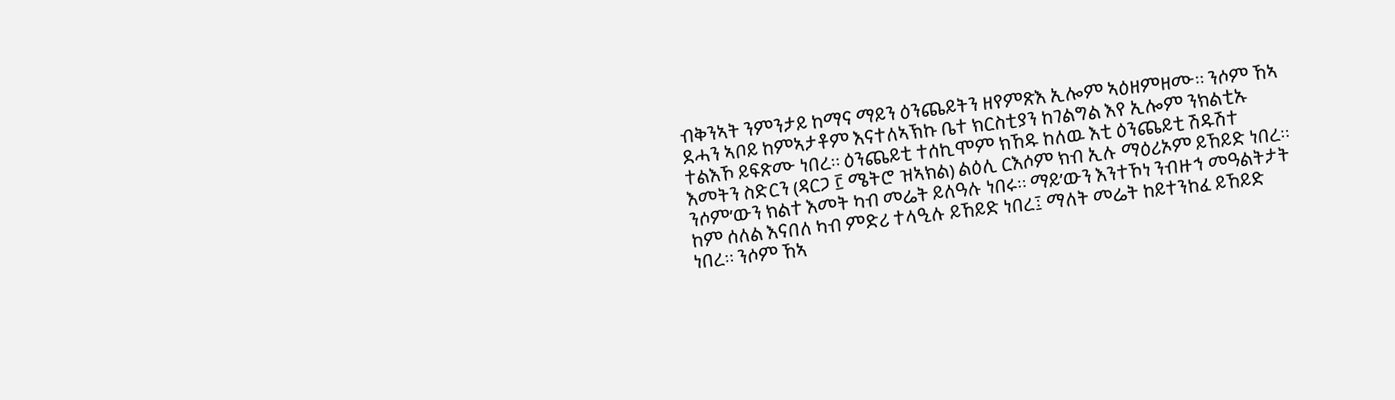ብቅንኣት ንምንታይ ከማና ማይን ዕንጨይትን ዘየምጽእ ኢሎም ኣዕዘምዘሙ። ንሶም ኸኣ ደሓን ኣቦይ ከምኣታቶም እናተለኣኽኩ ቤተ ክርስቲያን ከገልግል እየ ኢሎም ንክልቲኡ ተልእኾ ይፍጽሙ ነበረ። ዕንጨይቲ ተሰኪሞም ክኸዱ ከለዉ እቲ ዕንጨይቲ ሽዱሽተ እመትን ስድርን (ዳርጋ ፫ ሜትሮ ዝኣክል) ልዕሊ ርእሶም ክብ ኢሉ ማዕሪኦም ይኸይድ ነበረ። ንሶም’ውን ክልተ እመት ካብ መሬት ይለዓሉ ነበሩ። ማይ’ውን እንተኾነ ንብዙኅ መዓልትታት ከም ሰለል እናበለ ካብ ምድሪ ተላዒሉ ይኸይድ ነበረ፤ ማለት መሬት ከይተንከፈ ይኸይድ ነበረ። ንሶም ኸኣ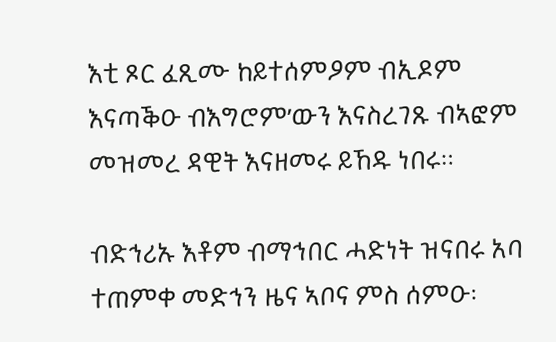እቲ ጾር ፈጺሙ ከይተሰምዖም ብኢዶም እናጣቕዑ ብእግሮም’ውን እናስረገጹ ብኣፎም መዝመረ ዳዊት እናዘመሩ ይኸዱ ነበሩ።

ብድኅሪኡ እቶም ብማኅበር ሓድነት ዝናበሩ አባ ተጠምቀ መድኅን ዜና ኣቦና ምስ ሰምዑ፡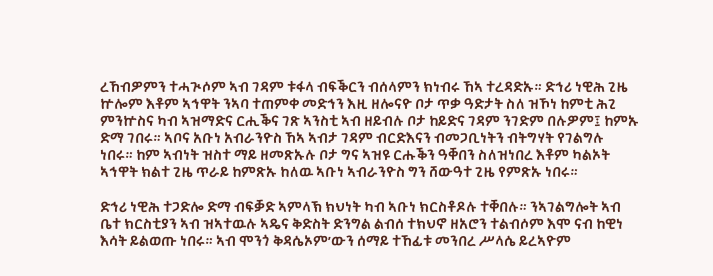ረኸብዎምን ተሓጒሶም ኣብ ገዳም ቱፋላ ብፍቕርን ብሰላምን ክነብሩ ኸኣ ተረዳድኡ። ድኅሪ ነዊሕ ጊዜ ኵሎም እቶም ኣኅዋት ንኣባ ተጠምቀ መድኅን እዚ ዘሎናዮ ቦታ ጥቃ ዓድታት ስለ ዝኾነ ከምቲ ሕጊ ምንኵስና ካብ ኣዝማድና ርሒቕና ገጽ ኣንስቲ ኣብ ዘይብሉ ቦታ ከይድና ገዳም ንገድም በሉዎም፤ ከምኡ ድማ ገበሩ። ኣቦና አቡነ አብራንዮስ ኸኣ ኣብታ ገዳም ብርድእናን ብመጋቢነትን ብትግሃት የገልግሉ ነበሩ። ከም ኣብነት ዝስተ ማይ ዘመጽኡሉ ቦታ ግና ኣዝዩ ርሑቕን ዓቐበን ስለዝነበረ እቶም ካልኦት ኣኅዋት ክልተ ጊዜ ጥራይ ከምጽኡ ከለዉ ኣቡነ ኣብራንዮስ ግን ሸውዓተ ጊዜ የምጽኡ ነበሩ።

ድኅሪ ነዊሕ ተጋድሎ ድማ ብፍቓድ ኣምላኽ ክህነት ካብ ኣቡነ ክርስቶዶሉ ተቐበሉ። ንኣገልግሎት ኣብ ቤተ ክርስቲያን ኣብ ዝኣተዉሉ ኣዴና ቅድስት ድንግል ልብሰ ተክህኖ ዘአሮን ተልብሶም እሞ ናብ ከዊነ እሳት ይልወጡ ነበሩ። ኣብ ሞንጎ ቅዳሴኦም’ውን ሰማይ ተኸፊቱ መንበረ ሥላሴ ይረኣዮም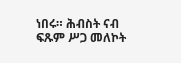ነበሩ። ሕብስት ናብ ፍጹም ሥጋ መለኮት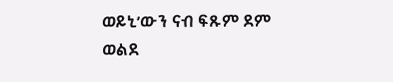ወይኒ’ውን ናብ ፍጹም ደም ወልደ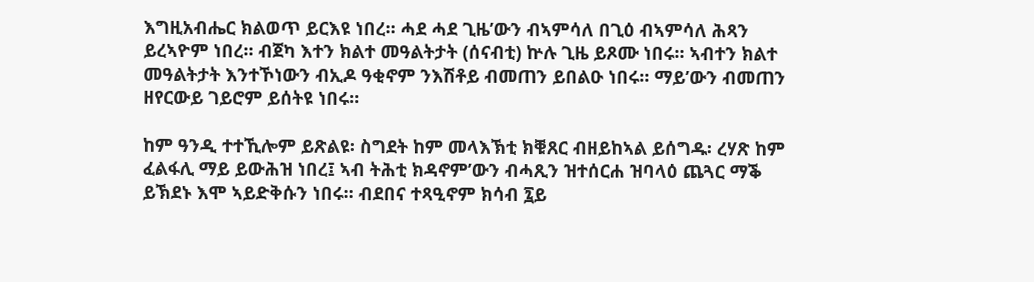እግዚአብሔር ክልወጥ ይርእዩ ነበረ። ሓደ ሓደ ጊዜ’ውን ብኣምሳለ በጊዕ ብኣምሳለ ሕጻን ይረኣዮም ነበረ። ብጀካ እተን ክልተ መዓልትታት (ሰናብቲ) ኵሉ ጊዜ ይጾሙ ነበሩ። ኣብተን ክልተ መዓልትታት እንተኾነውን ብኢዶ ዓቂኖም ንእሽቶይ ብመጠን ይበልዑ ነበሩ። ማይ’ውን ብመጠን ዘየርውይ ገይሮም ይሰትዩ ነበሩ።

ከም ዓንዲ ተተኺሎም ይጽልዩ፡ ስግደት ከም መላእኽቲ ክቑጸር ብዘይከኣል ይሰግዱ፡ ረሃጽ ከም ፈልፋሊ ማይ ይውሕዝ ነበረ፤ ኣብ ትሕቲ ክዳኖም’ውን ብሓጺን ዝተሰርሐ ዝባላዕ ጨጓር ማቕ  ይኽደኑ እሞ ኣይድቅሱን ነበሩ። ብደበና ተጻዒኖም ክሳብ ፯ይ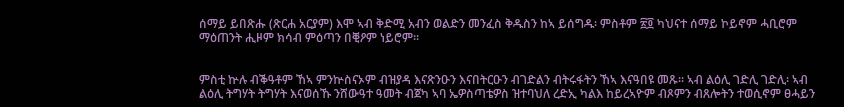ሰማይ ይበጽሑ (ጽርሐ አርያም) እሞ ኣብ ቅድሚ አብን ወልድን መንፈስ ቅዱስን ከኣ ይሰግዱ፡ ምስቶም ፳፬ ካህናተ ሰማይ ኮይኖም ሓቢሮም ማዕጠንት ሒዞም ክሳብ ምዕጣን በቒዖም ነይሮም።


ምስቲ ኵሉ ብቕዓቶም ኸኣ ምንኵስናኦም ብዝያዳ እናጽንዑን እናበትርዑን ብገድልን ብትሩፋትን ኸኣ እናዓበዩ መጹ። ኣብ ልዕሊ ገድሊ ገድሊ፡ ኣብ ልዕሊ ትግሃት ትግሃት እናወሰኹ ንሸውዓተ ዓመት ብጀካ ኣባ ኤዎስጣቴዎስ ዝተባህለ ረድኢ ካልእ ከይረኣዮም ብጾምን ብጸሎትን ተወሲኖም ፀሓይን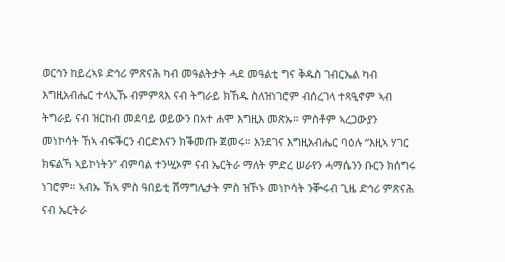ወርኅን ከይረኣዩ ድኅሪ ምጽናሕ ካብ መዓልትታት ሓደ መዓልቲ ግና ቅዱስ ገብርኤል ካብ እግዚአብሔር ተላኢኹ ብምምጻእ ናብ ትግራይ ክኸዱ ስለዝነገሮም ብሰረገላ ተጻዒኖም ኣብ ትግራይ ናብ ዝርከብ መደባይ ወይውን በአተ ሐሞ እግዚእ መጽኡ። ምስቶም ኣረጋውያን መነኮሳት ኸኣ ብፍቕርን ብርድእናን ክቕመጡ ጀመሩ። እንደገና እግዚአብሔር ባዕሉ “እዚኣ ሃገር ክፍልኻ ኣይኮነትን” ብምባል ተንሢኦም ናብ ኤርትራ ማለት ምድረ ሠራየን ሓማሴንን ቡርን ክሰግሩ ነገሮም። ኣብኡ ኸኣ ምስ ዓበይቲ ሽማግሌታት ምስ ዝኾኑ መነኮሳት ንቝሩብ ጊዜ ድኅሪ ምጽናሕ ናብ ኤርትራ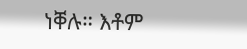ነቐሉ። እቶም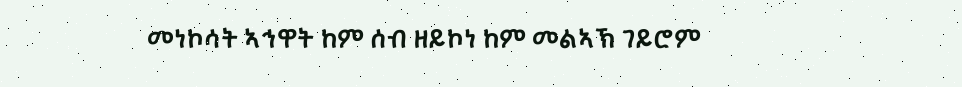መነኮሳት ኣኅዋት ከም ሰብ ዘይኮነ ከም መልኣኽ ገይሮም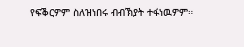የፍቕርዎም ስለዝነበሩ ብብኽያት ተፋነዉዎም።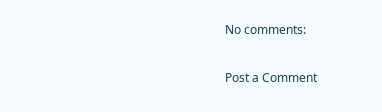No comments:

Post a Comment